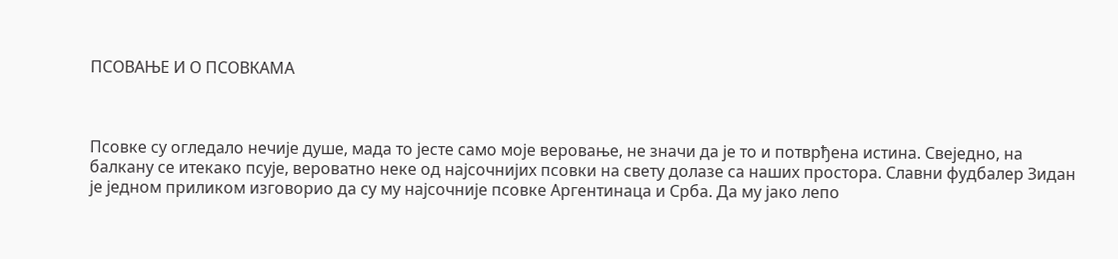ПСОВАЊЕ И О ПСОВКАМА



Псовке су огледало нечије душе, мада то јесте само моје веровање, не значи да је то и потврђена истина. Свеједно, на балкану се итекако псује, вероватно неке од најсочнијих псовки на свету долазе са наших простора. Славни фудбалер Зидан је једном приликом изговорио да су му најсочније псовке Аргентинаца и Срба. Да му јако лепо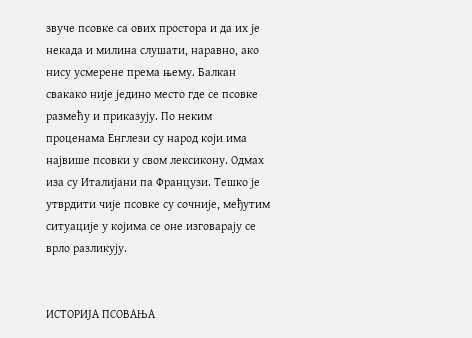звуче псовке са ових простора и да их је некада и милина слушати, наравно, ако нису усмерене према њему. Балкан свакако није једино место где се псовке размећу и приказују. По неким проценама Енглези су народ који има највише псовки у свом лексикону. Одмах иза су Италијани па Французи. Тешко је утврдити чије псовке су сочније, међутим ситуације у којима се оне изговарају се врло разликују.


ИСТОРИЈА ПСОВАЊА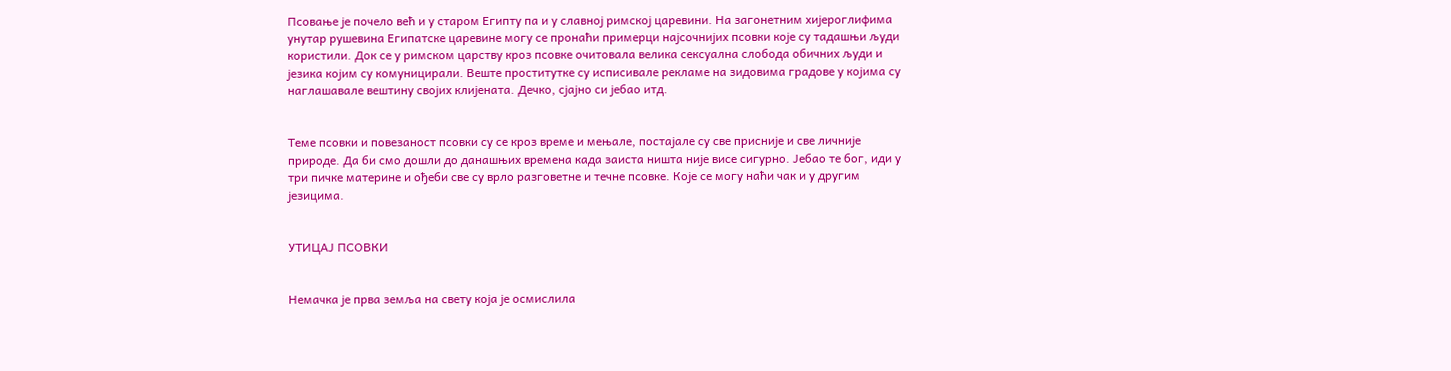Псовање је почело већ и у старом Египту па и у славној римској царевини. На загонетним хијероглифима унутар рушевина Египатске царевине могу се пронаћи примерци најсочнијих псовки које су тадашњи људи користили. Док се у римском царству кроз псовке очитовала велика сексуална слобода обичних људи и језика којим су комуницирали. Веште проститутке су исписивале рекламе на зидовима градове у којима су наглашавале вештину својих клијената. Дечко, сјајно си јебао итд.


Теме псовки и повезаност псовки су се кроз време и мењале, постајале су све присније и све личније природе. Да би смо дошли до данашњих времена када заиста ништа није висе сигурно. Јебао те бог, иди у три пичке материне и ођеби све су врло разговетне и течне псовке. Које се могу наћи чак и у другим језицима.


УТИЦАЈ ПСОВКИ


Немачка је прва земља на свету која је осмислила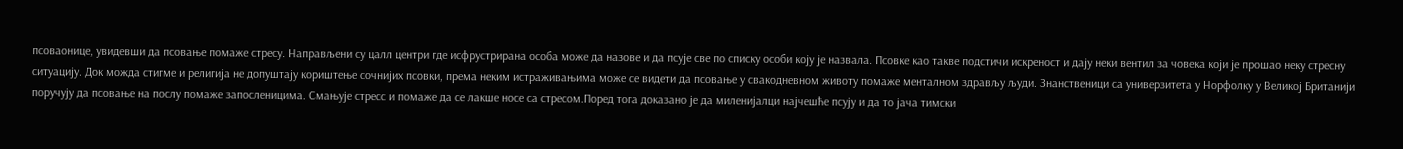псоваонице, увидевши да псовање помаже стресу. Направљени су цалл центри где исфрустрирана особа може да назове и да псује све по списку особи коју је назвала. Псовке као такве подстичи искреност и дају неки вентил за човека који је прошао неку стресну ситуацију. Док можда стигме и религија не допуштају кориштење сочнијих псовки, према неким истраживањима може се видети да псовање у свакодневном животу помаже менталном здрављу људи. Знанственици са универзитета у Норфолку у Великој Британији поручују да псовање на послу помаже запосленицима. Смањује стресс и помаже да се лакше носе са стресом.Поред тога доказано је да миленијалци најчешће псују и да то јача тимски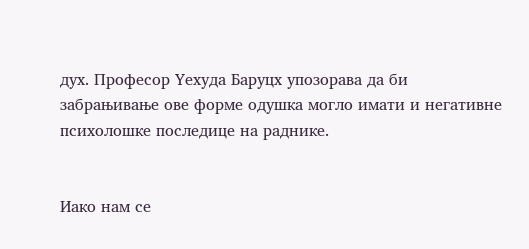дух. Професор Yехуда Баруцх упозорава да би забрањивање ове форме одушка могло имати и негативне психолошке последице на раднике.


Иако нам се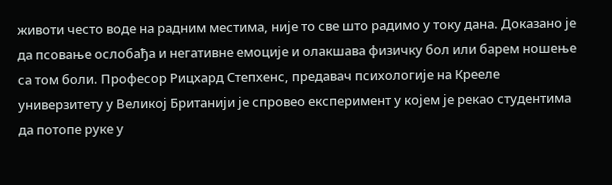животи често воде на радним местима, није то све што радимо у току дана. Доказано је да псовање ослобађа и негативне емоције и олакшава физичку бол или барем ношење са том боли. Професор Рицхард Степхенс, предавач психологије на Крееле универзитету у Великој Британији је спровео експеримент у којем је рекао студентима да потопе руке у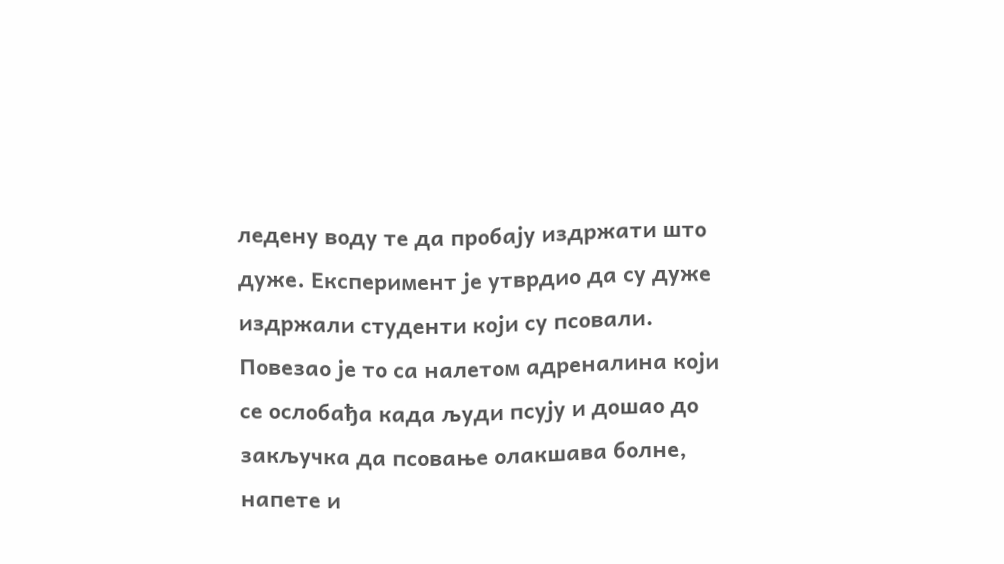ледену воду те да пробају издржати што дуже. Експеримент је утврдио да су дуже издржали студенти који су псовали. Повезао је то са налетом адреналина који се ослобађа када људи псују и дошао до закључка да псовање олакшава болне, напете и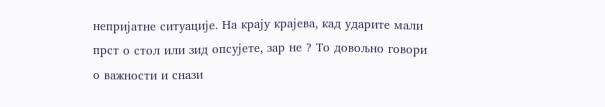непријатне ситуације. На крају крајева, кад ударите мали прст о стол или зид опсујете, зар не ? То довољно говори о важности и снази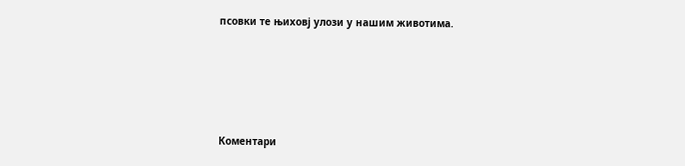псовки те њиховј улози у нашим животима.







Коментари